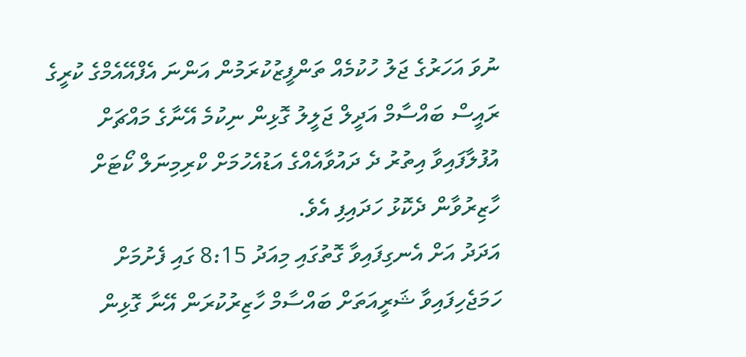ނުވަ އަހަރުގެ ޖަލު ހުކުމެއް ތަންފީޒުކުރަމުން އަންނަ އެފްއޭއެމްގެ ކުރީގެ ރައީސް ބައްސާމް އަދީލް ޖަލީލު ގޮޅިން ނިކުމެ އޭނާގެ މައްޗަށް އުފުލާފައިވާ އިތުރު ދެ ދައުވާއެއްގެ އަޑުއެހުމަށް ކްރިމިނަލް ކޯޓަށް ހާޒިރުވާން ދެކޮޅު ހަދައިފި އެވެ.
އަދަދު އަށް އެނގިފައިވާ ގޮތުގައި މިއަދު 8:15 ގައި ފެށުމަށް ހަމަޖެހިފައިވާ ޝަރީއަތަށް ބައްސާމް ހާޒިރުކުރަން އޭނާ ގޮޅިން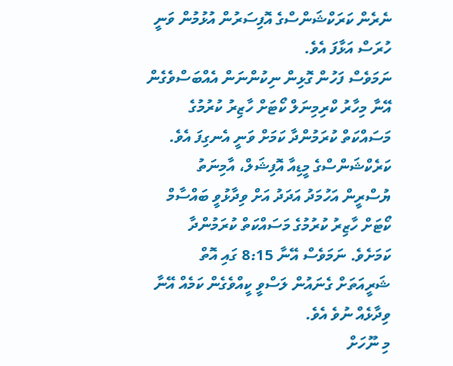ނެރެން ކަރަކްޝަންސްގެ އޮފިސަރުން އުޅުމުން ވަނީ ހުރަސް އަޅާފަ އެވެ.
ނަމަވެސް ފަހުން ގޮޅިން ނިކުންނަން އެއްބަސްވެގެން އޭނާ މިހާރު ކްރިމިނަލް ކޯޓަށް ހާޒިރު ކުރުމުގެ މަސައްކަތް ކުރަމުންދާ ކަމަށް ވަނީ އެނގިފަ އެވެ.
ކަރެކްޝަންސްގެ މީޑިއާ އޮފިޝަލް، އާމިނަތު ޔުސްރީން އަހުމަދު އަދަދު އަށް ވިދާޅުވީ ބައްސާމް ކޯޓަށް ހާޒިރު ކުރުމުގެ މަސައްކަތް ކުރަމުންދާ ކަމަށެވެ. ނަމަވެސް އޭނާ 8:15 ގައި އޮތް ޝަރީއަތަށް ގެނައުން ލަސްވީ ކީއްވެގެން ކަމެއް އޭނާ ވިދާޅެއް ނުވެ އެވެ.
މި ނޫހަށް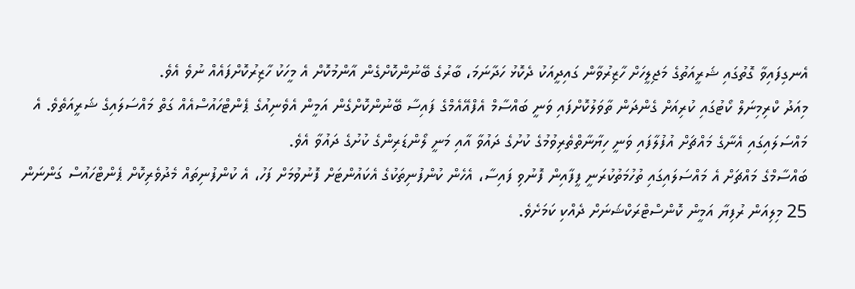އެނގިފައިވާ ގޮތުގައި ޝަރީއަތުގެ މަޖިލީހަށް ހާޒިރުވާން ގައިދީއަކު ދެކޮޅު ހަދާނަމަ، ބާރުގެ ބޭނުންކޮށްގެން އާންމުކޮށް އެ މީހަކު ހާޒިރުކޮށްފައެއް ނުވެ އެވެ.
މިއަދު ކްރިމިނަލް ކޯޓުގައި ކުރިއަށް ގެންދަން ތާވަލުކޮށްފައި ވަނީ ބައްސާމް އެފްއޭއެމްގެ ފައިސާ ބޭނުންކޮށްގެން އަމީން އެވެނިއުގެ ޕެންޓްހައުސްއެއް ގަތް މައްސަލައިގެ ޝަރީއަތެވެ. އެ މައްސަލައިގައި އެނާގެ މައްޗަށް އުފުލާފައި ވަނީ ހިޔާނާތްތެރިވުމުގެ ކުށުގެ ދައުވާ އާއި މަނީ ލޯންޑަރިންގެ ކުށުގެ ދައުވާ އެވެ.
ބައްސާމްގެ މައްޗަށް އެ މައްސަލައިގައި ތުހުމަތުކުރަނީ ފީފާއިން ފޮނުވި ފައިސާ، އެހެން ކުންފުނިތަކުގެ އެކައުންޓަށް ފޮނުވުމަށް ފަހު، އެ ކުންފުނިތައް މެދުވެރިކޮށް ޕެންޓްހައުސް ގަންނަން 25 މިލިއަން ރުފިޔާ އަމީން ކޮންސްޓްރަކްޝަނަށް ދެއްކި ކަމަށެވެ.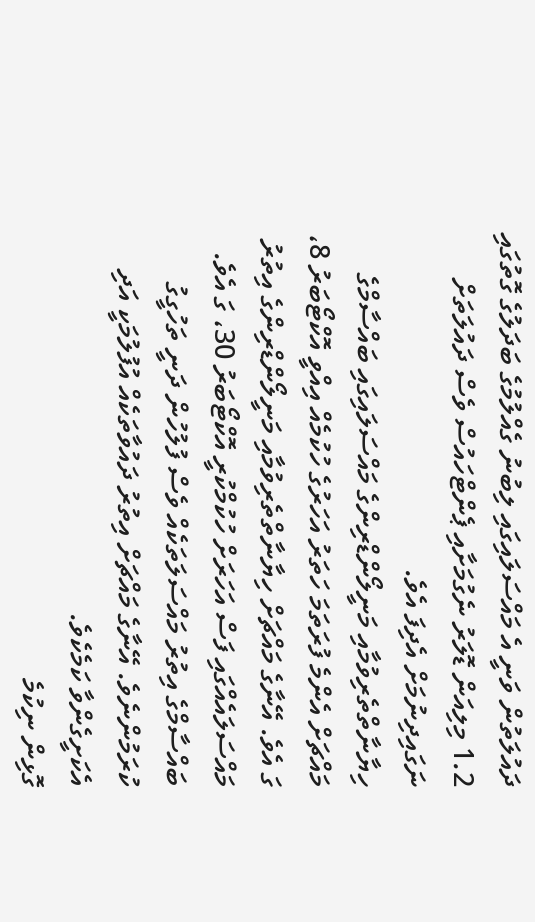ދައުލަތުން ވަނީ އެ މައްސަލައިގައި ލިބުނު ގެއްލުމުގެ ބަދަލުގެ ގޮތުގައި 1.2 މިލިއަން ޑޮލަރު ނެގުމަށާއި ޕެންޓްހައުސް ވެސް ދައުލަތަށް ނަގައިދިނުމަށް އެދިފަ އެވެ.
ހިޔާނާތްތެރިވުމާއި މަނީލޯންޑްރިންގެ މައްސަލައިގައި ބައްސާމްގެ މައްޗަށް އެންމެ ފުރަތަމަ ހަތަރު އަހަރުގެ ހުކުމެއް އިއްވީ އޮކްޓޯބަރު 8، ގަ އެވެ. އޭނާގެ މައްޗަށް ހިޔާނާތްތެރިވުމާއި މަނީލޯންޑްރިންގެ އިތުރު މައްސަލައެއްގައި ފަސް އަހަރަށް ހުކުމްކުރީ އޮކްޓޯބަރު 30، ގަ އެވެ.
ބައްސާމްގެ އިތުރު މައްސަލަތަކެއް ވެސް ފުލުހުން ދަނީ ތަހުގީގު ކުރަމުންނެވެ. އޭނާގެ މައްޗަށް އިތުރު ދައުވާތަކެއް އުފުލުމަކީ އަދި އެކަށީގެންވާ ކަމެކެވެ.
ގޮޅިން ނިކުމެ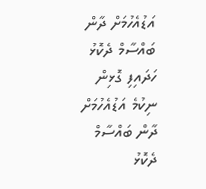އަޑުއެހުމަށް ދާން ބައްސާމް ދެކޮޅު ހަދައިފި ގޮޅިން ނިކުމެ އަޑުއެހުމަށް ދާން ބައްސާމް ދެކޮޅު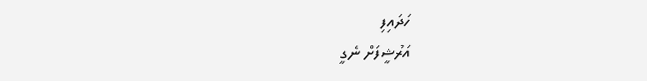ހަދައިފި
އަރުޝީފަށް ނެގީ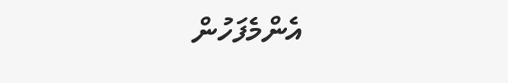އެންމެފަހުން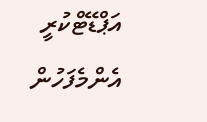އަޕްޑޭޓްކުރީ
އެންމެފަހުން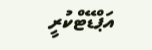އަޕްޑޭޓްކުރީ